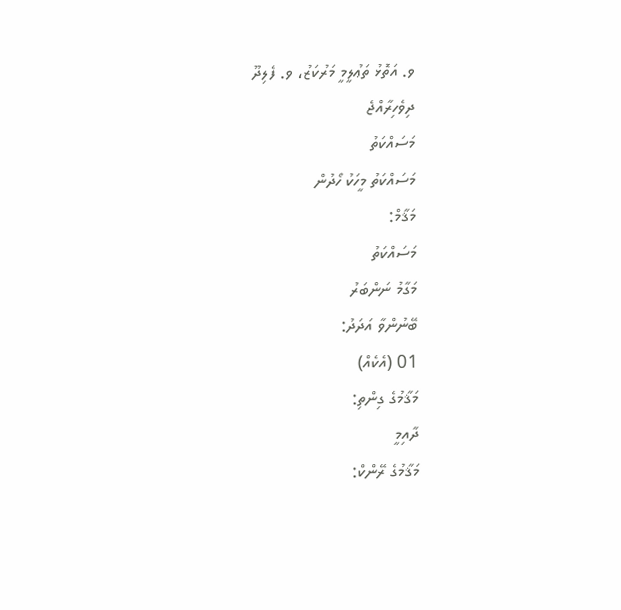ވ. އަތޮޅު ތަޢުލީމީ މަރުކަޒު، ވ. ފެލިދޫ
ދިވެހިރާއްޖެ
މަސައްކަތު
މަސައްކަތު މީހަކު ހޯދުން
މަޤާމް:
މަސައްކަތު
މަގާމު ނަންބަރު
ބޭނުންވާ އަދަދު:
01 (އެކެއް)
މަޤާމުގެ ގިންތި:
ދާއިމީ
މަޤާމުގެ ރޭންކް: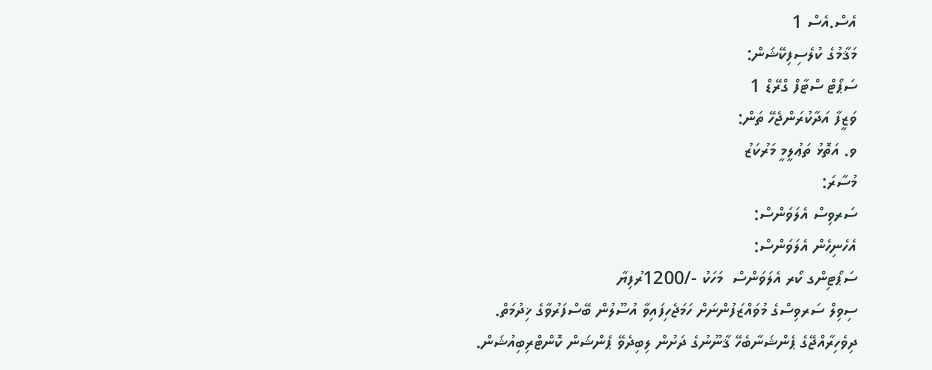އެސް.އެސް 1
މަޤާމުގެ ކުލެސިފިކޭޝަން:
ސަޕޯޓް ސްޓާފް ގްރޭޑް 1
ވަޒީފާ އަދާކުރަންޖެހޭ ތަން:
ވ. އަތޮޅު ތަޢުލީމީ މަރުކަޒު
މުސާރަ:
ސަރވިސް އެލަވަންސް:
އެހެނިހެން އެލަވަންސް:
ސަޕޯޓިންގ ކޯރ އެލަވަންސް  މަހަކު -/1200ރުފިޔާ
ސިވިލް ސަރވިސްގެ މުވައްޒަފުންނަށް ހަމަޖެހިފައިވާ އުސޫލުން ބޭސްފަރުވާގެ ޚިދުމަތް.
ދިވެހިރާއްޖޭގެ ޕެންޝަނާބެހޭ ޤާނޫނުގެ ދަށުން ލިބިދެވޭ ޕެންޝަން ކޮންޓްރިބިއުޝަން.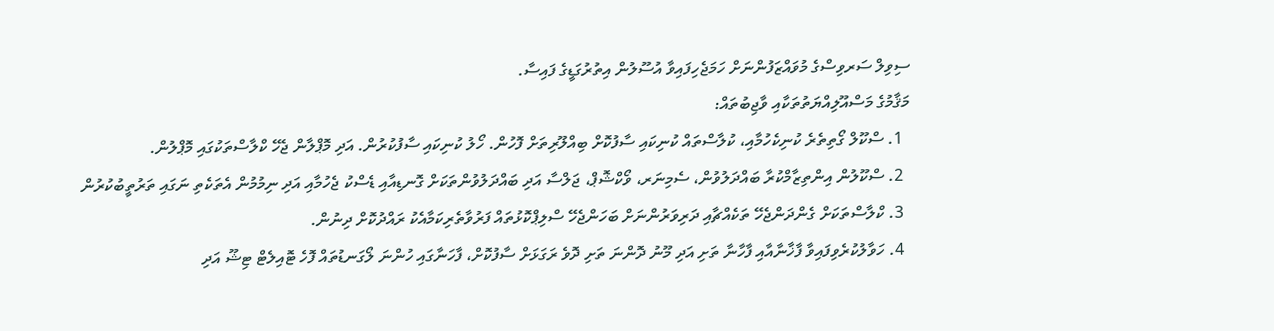ސިވިލް ސަރވިސްގެ މުވައްޒަފުންނަށް ހަމަޖެހިފައިވާ އުސޫލުން އިތުރުގަޑީގެ ފައިސާ.
މަޤާމުގެ މަސްއޫލިއްޔަތުތަކާއި ވާޖިބުތައް:
  1. ސްކޫލް ގޯތިތެރެ ކުނިކެހުމާއި، ކުލާސްތައް ކުނިކައި ސާފުކޮށް ބިއްލޫރިތަށް ފޮހުން. ހޯލު ކުނިކައި ސާފުކުރުން. އަދި މޮޕްލާން ޖެހޭ ކްލާސްތަކުގައި މޮޕްލުން.
  2. ސްކޫލުން އިންތިޒާމްކުރާ ބައްދަލުވުން، ސެމިނަރ، ވޯކްޝޮޕް، ޖަލްސާ އަދި ބައްދަލުވުންތަކަށް ގޮނޑިއާއި ޑެސްކު ޖެހުމާއި އަދި ނިމުމުން އެތަކެތި ނަގައި ތަރުތީބުކުރުން
  3. ކްލާސްތަކަށް ގެންދަންޖެހޭ ތަކެއްޗާއި ދަރިވަރުންނަށް ބަހަންޖެހޭ ސްލިޕްކޮޅުތައް ފަރުވާތެރިކަމާއެކު ރައްދުކޮށް ދިނުން.
  4. ހަވާލުކުރެވިފައިވާ ފާޚާނާއާއި ފާހާނާ ތަށި އަދި މޫނު ދޮންނަ ތަށި ދޮވެ ރަގަޅަށް ސާފުކޮށް، ފާހަނާގައި ހުންނަ ލޯގަނޑުތައް ފޮހެ ޓޮއިލެޓް ޓިޝޫ އަދި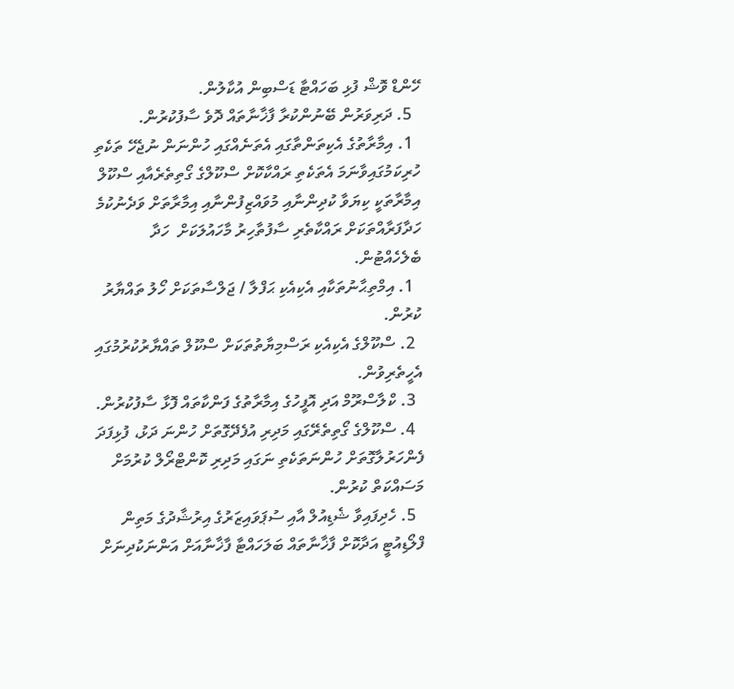ހޭންޑް ވޮޝް ފުޅި ބަހައްޓާ ޑަސްބިން އުކާލުން.
  5. ދަރިވަރުން ބޭނުންކުރާ ފާޚާނާތައް ދޮވެ ސާފުކުރުން.
  1. އިމާރާތުގެ އެކިތަންތާގައި އެތަނެއްގައި ހުންނަން ނުޖެހޭ ތަކެތި ހުރިކަމުގައިވާނަމަ އެތަކެތި ރައްކާކޮށް ސްކޫލްގެ ގޯތިތެރެއާއި ސްކޫލް އިމާރާތަކީ ކިޔަވާ ކުދިންނާއި މުވައްޒިފުންނާއި އިމާރާތަށް ވަދެނުކުމެ ހަދާފަރާއްތަކަށް ރައްކާތެރި ސާފުތާހިރު މާހައުލަކަށް  ހަދާ ބެލެހެއްޓުން.
  1. އިމްތިޙާނުތަކާއި އެކިއެކި ޙަފްލާ / ޖަލްސާތަކަށް ހޯލު ތައްޔާރު ކުރުން.
  2. ސްކޫލްގެ އެކިއެކި ރަސްމިޔާތުތަކަށް ސްކޫލް ތައްޔާރުކުރުމުގައި އެހީތެރިވުން.
  3. ކްލާސްރޫމް އަދި އޮފީހުގެ އިމާރާތުގެ ފަންކާތައް ފޮޅާ ސާފުކުރުން.
  4. ސްކޫލްގެ ގޯތިތެރޭގައި މަދިރި އުފެދޭގޮތަށް ހުންނަ ދަޅު، ފުޅިފަދަ ފެންހަރުލާގޮތަށް ހުންނަތަކެތި ނަގައި މަދިރި ކޮންޓްރޯލް ކުރުމަށް މަސައްކަތް ކުރުން.
  5. ހެދިފައިވާ ޝެޑިއުލް އާއި ސުޕަވައިޒަރުގެ އިރުޝާދުގެ މަތިން ފްލޯޑިއުޓީ އަދާކޮށް ފާޚާނާތައް ބަލަހައްޓާ ފާޚާނާއަށް އަންނަކުދިނަށް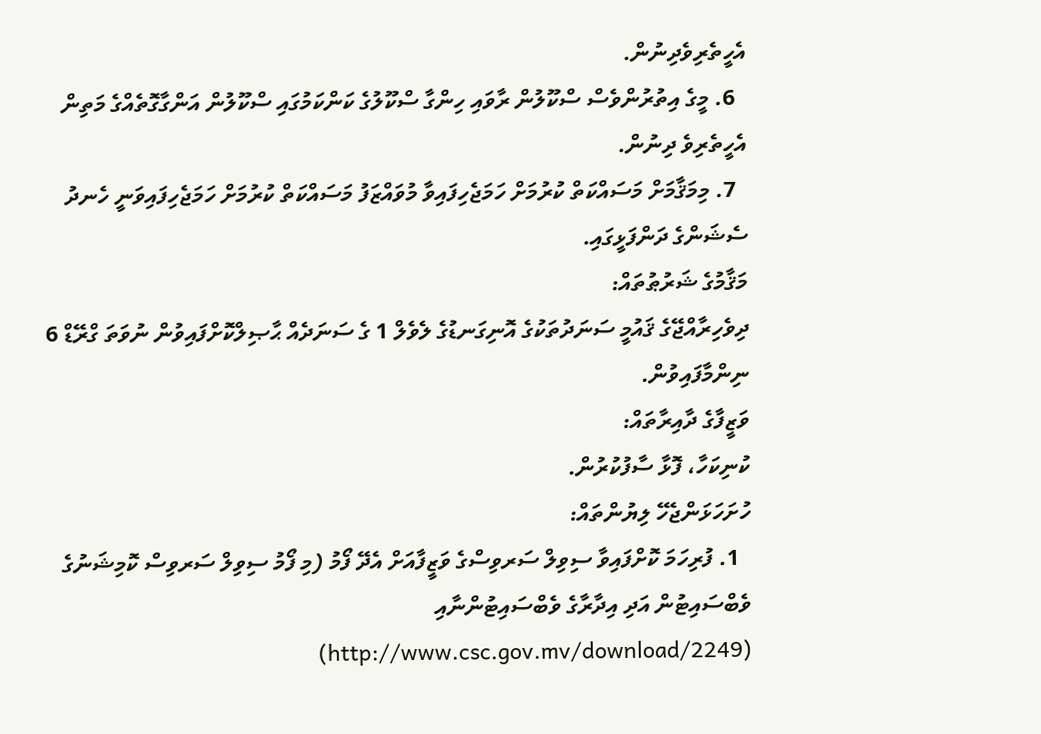އެހީތެރިވެދިނުން.
  6. މީގެ އިތުރުންވެސް ސްކޫލުން ރާވައި ހިންގާ ސްކޫލުގެ ކަންކަމުގައި ސްކޫލުން އަންގާގޮތެއްގެ މަތިން އެހީތެރިވެ ދިނުން.
  7. މިމަޤާމަށް މަސައްކަތް ކުރުމަށް ހަމަޖެހިފައިވާ މުވައްޒަފު މަސައްކަތް ކުރުމަށް ހަމަޖެހިފައިވަނީ ހެނދު ސެޝަންގެ ދަންފަޅީގައި.
މަޤާމުގެ ޝަރުޠުތައް:
ދިވެހިރާއްޖޭގެ ޤައުމީ ސަނަދުތަކުގެ އޮނިގަނޑުގެ ލެވެލް 1 ގެ ސަނަދެއް ޙާޞިލްކޮށްފައިވުން ނުވަތަ ގްރޭޑް 6 ނިންމާފައިވުން.
ވަޒީފާގެ ދާއިރާތައް:
ކުނިކަހާ، ފޮޅާ ސާފުކުރުން.
ހުށަހަޅަންޖެހޭ ލިޔުންތައް:
  1. ފުރިހަމަ ކޮށްފައިވާ ސިވިލް ސަރވިސްގެ ވަޒީފާއަށް އެދޭ ފޯމު (މި ފޯމު ސިވިލް ސަރވިސް ކޮމިޝަނުގެ ވެބްސައިޓުން އަދި އިދާރާގެ ވެބްސައިޓުންނާއި (http://www.csc.gov.mv/download/2249)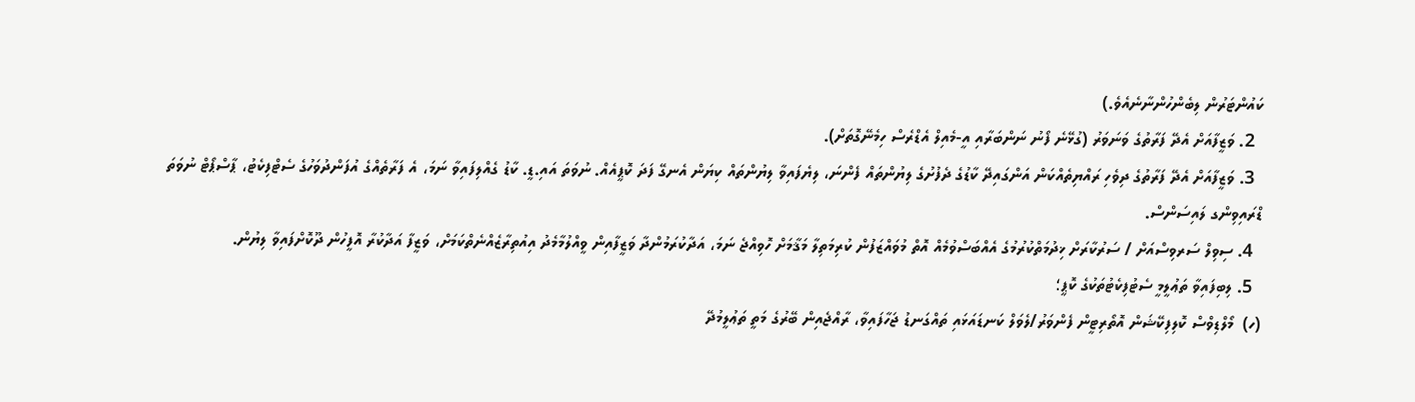ކައުންޓަރުން ލިބެންހުންނާނެއެވެ.)
  2. ވަޒީފާއަށް އެދޭ ފަރާތުގެ ވަނަވަރު (ގުޅޭނެ ފޯނު ނަންބަރާއި އީ-މެއިލް އެޑްރެސް ހިމެނޭގޮތަށް).
  3. ވަޒީފާއަށް އެދޭ ފަރާތުގެ ދިވެހި ރައްޔިތެއްކަން އަންގައިދޭ ކާޑުގެ ދެފުށުގެ ލިޔުންތައް ފެންނަ، ލިޔެފައިވާ ލިޔުންތައް ކިޔަން އެނގޭ ފަދަ ކޮޕީއެއް. ނުވަތަ އައި.ޑީ. ކާޑު ގެއްލިފައިވާ ނަމަ، އެ ފަރާތެއްގެ އުފަންދުވަހުގެ ސެޓްފިކެޓު، ޕާސްޕޯޓް ނުވަތަ ޑްރައިވިންގ ލައިސަންސް.
  4. ސިވިލް ސަރވިސްއަށް / ސަރުކާރަށް ޚިދުމަތްކުރުމުގެ އެއްބަސްވުމެއް އޮތް މުވައްޒަފުން ކުރިމަތިލާ މަޤާމަށް ހޮވިއްޖެ ނަމަ، އަދާކުރަމުންދާ ވަޒީފާއިން ވީއްލުމާމެދު އިއުތިރާޒެއްނެތްކަމަށް، ވަޒީފާ އަދާކުރާ އޮފީހުން ދޫކޮށްފައިވާ ލިޔުން.
  5. ލިބިފައިވާ ތަޢުލީމީ ސެޓުފިކެޓުތަކުގެ ކޮޕީ؛
(ހ)  މޯލްޑިވްސް ކޮލިފިކޭޝަން އޮތޯރިޓީން ފެންވަރު/ލެވަލް ކަނޑައަޅައި ތައްގަނޑު ޖަހާފައިވާ، ރާއްޖެއިން ބޭރުގެ މަތީ ތަޢުލީމުދޭ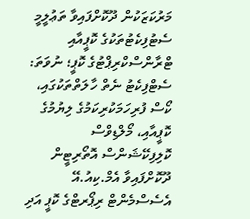މަރުކަޒަކުން ދޫކޮށްފައިވާ ތަޢުލީމީ ސެޓުފިކެޓުތަކުގެ ކޮޕީއާއި ޓްރާންސްކްރިޕްޓުގެ ކޮޕީ؛ ނުވަތަ: ސެޓްފިކެޓު ނެތް ހާލަތްތަކުގައި، ކޯސް ފުރިހަމަކުރިކަމުގެ ލިޔުމުގެ ކޮޕީއާއި، މޯލްޑިވްސް ކޮލިފިކޭޝަންސް އޮތޯރިޓީން ދޫކޮށްފައިވާ އެމް.ކިއު.އޭ އެސެސްމެންޓް ރިޕޯރޓްގެ ކޮޕީ އަދި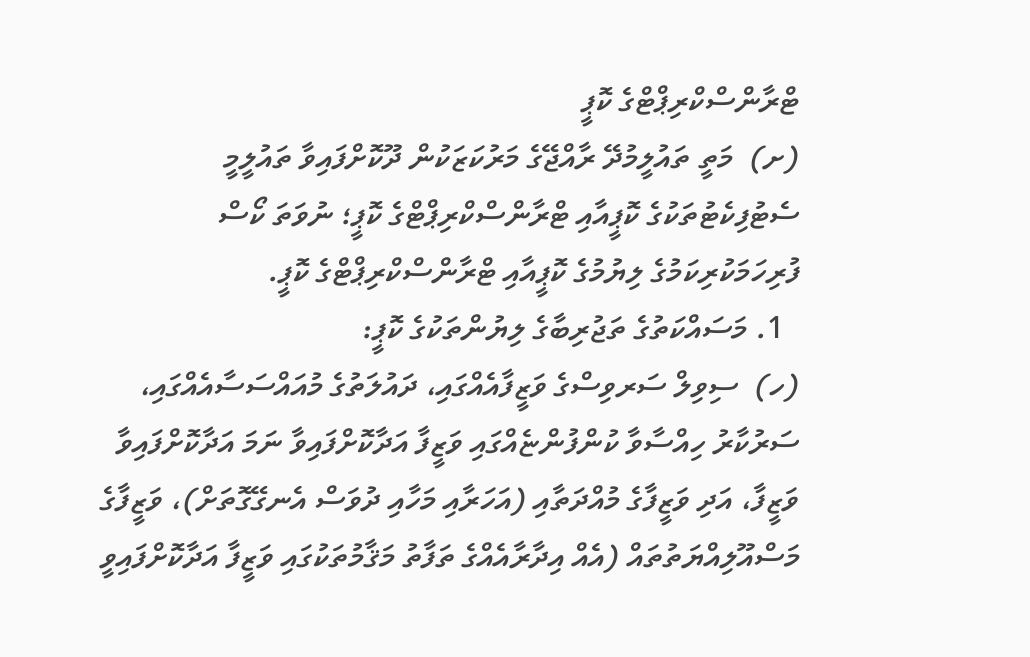ޓްރާންސްކްރިޕްޓްގެ ކޮޕީ
(ށ)  މަތީ ތައުލީމުދޭ ރާއްޖޭގެ މަރުކަޒަކުން ދޫކޮށްފައިވާ ތައުލީމީ ސެޓުފިކެޓުތަކުގެ ކޮޕީއާއި ޓްރާންސްކްރިޕްޓްގެ ކޮޕީ؛ ނުވަތަ ކޯސް ފުރިހަމަކުރިކަމުގެ ލިޔުމުގެ ކޮޕީއާއި ޓްރާންސްކްރިޕްޓްގެ ކޮޕީ.
  1. މަސައްކަތުގެ ތަޖުރިބާގެ ލިޔުންތަކުގެ ކޮޕީ:
(ހ)  ސިވިލް ސަރވިސްގެ ވަޒީފާއެއްގައި، ދައުލަތުގެ މުއައްސަސާއެއްގައި، ސަރުކާރު ހިއްސާވާ ކުންފުންޏެއްގައި ވަޒީފާ އަދާކޮށްފައިވާ ނަމަ އަދާކޮށްފައިވާ ވަޒީފާ، އަދި ވަޒީފާގެ މުއްދަތާއި (އަހަރާއި މަހާއި ދުވަސް އެނގޭގޮތަށް)، ވަޒީފާގެ މަސްއޫލިއްޔަތުތައް (އެއް އިދާރާއެއްގެ ތަފާތު މަޤާމުތަކުގައި ވަޒީފާ އަދާކޮށްފައިވީ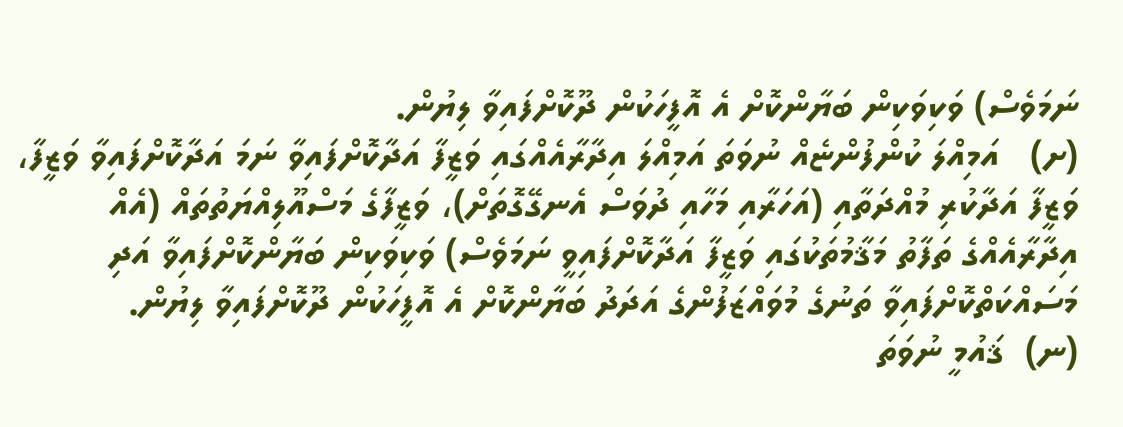ނަމަވެސް) ވަކިވަކިން ބަޔާންކޮށް އެ އޮފީހަކުން ދޫކޮށްފައިވާ ލިޔުން.
(ށ)   އަމިއްލަ ކުންފުންޏެއް ނުވަތަ އަމިއްލަ އިދާރާއެއްގައި ވަޒީފާ އަދާކޮށްފައިވާ ނަމަ އަދާކޮށްފައިވާ ވަޒީފާ، ވަޒީފާ އަދާކުރި މުއްދަތާއި (އަހަރާއި މަހާއި ދުވަސް އެނގޭގޮތަށް)، ވަޒީފާގެ މަސްއޫލިއްޔަތުތައް (އެއް އިދާރާއެއްގެ ތަފާތު މަޤާމުތަކުގައި ވަޒީފާ އަދާކޮށްފައިވީ ނަމަވެސް) ވަކިވަކިން ބަޔާންކޮށްފައިވާ އަދި މަސައްކަތްކޮށްފައިވާ ތަނުގެ މުވައްޒަފުންގެ އަދަދު ބަޔާންކޮށް އެ އޮފީހަކުން ދޫކޮށްފައިވާ ލިޔުން.
(ނ)  ޤައުމީ ނުވަތަ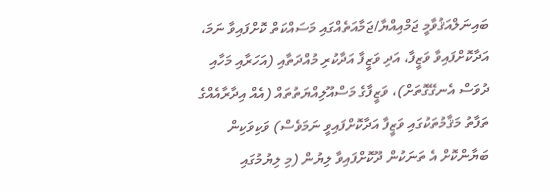ބައިނަލްއަޤުވާމީ ޖަމްއިއްޔާ/ޖަމާއަތެއްގައި މަސައްކަތް ކޮށްފައިވާ ނަމަ، އަދާކޮށްފައިވާ ވަޒީފާ، އަދި ވަޒީފާ އަދާކުރި މުއްދަތާއި (އަހަރާއި މަހާއި ދުވަސް އެނގޭގޮތަށް)، ވަޒީފާގެ މަސްއޫލިއްޔަތުތައް (އެއް އިދާރާއެއްގެ ތަފާތު މަޤާމުތަކުގައި ވަޒީފާ އަދާކޮށްފައިވީ ނަމަވެސް) ވަކިވަކިން ބަޔާންކޮށް އެ ތަނަކުން ދޫކޮށްފައިވާ ލިޔުން (މި ލިޔުމުގައި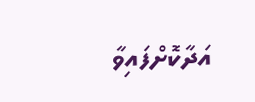އަދާކޮށްފައިވާ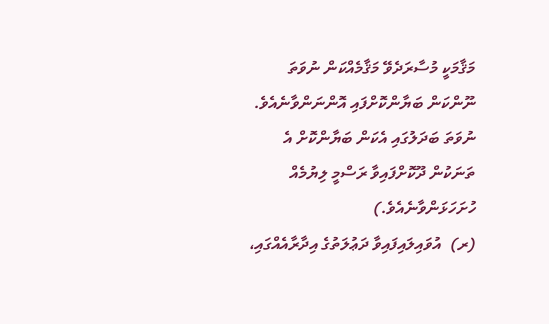މަޤާމަކީ މުސާރަދެވޭ މަޤާމެއްކަން ނުވަތަ ނޫންކަން ބަޔާންކޮށްފައި އޮންނަންވާނެއެވެ. ނުވަތަ ބަދަލުގައި އެކަން ބަޔާންކޮށް އެ ތަނަކުން ދޫކޮށްފައިވާ ރަސްމީ ލިޔުމެއް ހުށަހަޅަންވާނެއެވެ.)
(ރ)  އުވައިލައިފައިވާ ދަޢުލަތުގެ އިދާރާއެއްގައި،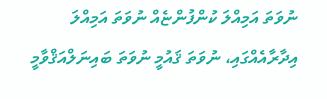ނުވަތަ އަމިއްލަ ކުންފުންޏެއް ނުވަތަ އަމިއްލަ އިދާރާއެއްގައި، ނުވަތަ ޤައުމީ ނުވަތަ ބައިނަލްއަޤްވާމީ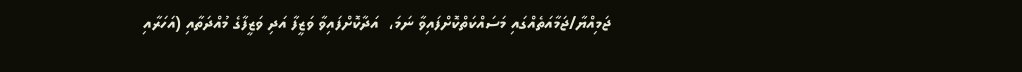ޖަމިއްޔާ/ޖަމާއަތެއްގައި މަސައްކަތްކޮށްފައިވާ ނަމަ،  އަދާކޮށްފައިވާ ވަޒީފާ އަދި ވަޒީފާގެ މުއްދަތާއި (އަހަރާއި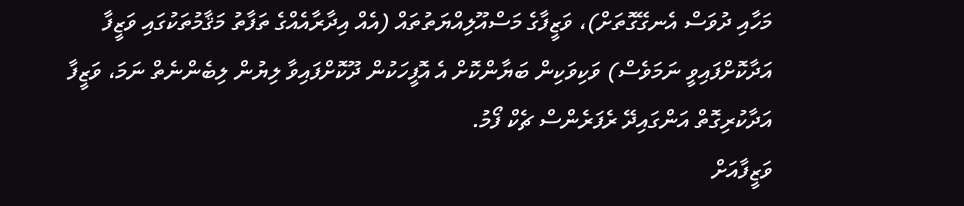މަހާއި ދުވަސް އެނގޭގޮތަށް)، ވަޒީފާގެ މަސްއޫލިއްޔަތުތައް (އެއް އިދާރާއެއްގެ ތަފާތު މަޤާމުތަކުގައި ވަޒީފާ އަދާކޮށްފައިވީ ނަމަވެސް) ވަކިވަކިން ބަޔާންކޮށް އެ އޮފީހަކުން ދޫކޮށްފައިވާ ލިޔުން ލިބެންނެތް ނަމަ، ވަޒީފާ އަދާކުރިގޮތް އަންގައިދޭ ރެފަރެންސް ޗެކް ފޯމު.
ވަޒީފާއަށް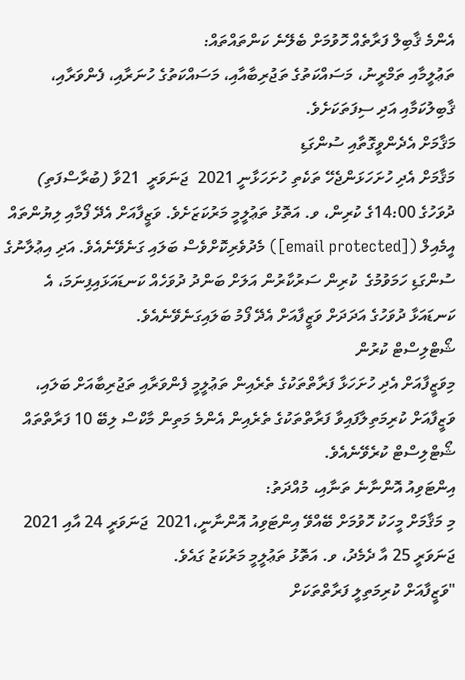އެންމެ ޤާބިލް ފަރާތެއް ހޮވުމަށް ބެލޭނެ ކަންތައްތައް:
ތަޢުލީމާއި ތަމްރީނު، މަސައްކަތުގެ ތަޖުރިބާއާއި، މަސައްކަތުގެ ހުނަރާއި، ފެންވަރާއި، ޤާބިލުކަމާއި އަދި ސިފަތަކަށެވެ.
މަޤާމަށް އެދެންވީގޮތާއި ސުންގަޑި
މަޤާމަށް އެދި ހުށަހަޅަންޖެހޭ ތަކެތި ހުށަހަޅާނީ 2021  ޖަނަވަރީ  21ވާ (ބުރާސްފަތި) ދުވަހުގެ 14:00ގެ ކުރިން، ވ. އަތޮޅު ތަޢުލީމީ މަރުކަޒަށެވެ. ވަޒީފާއަށް އެދޭ ފޯމާއި ލިޔުންތައް އީމެއިލް ([email protected]) މެދުވެރިކޮށްވެސް ބަލައި ގަނެވޭނެއެވެ. އަދި އިޢުލާނުގެ ސުންގަޑި ހަމަވުމުގެ  ކުރިން ސަރުކާރުން އަލަށް ބަންދު ދުވަހެއް ކަނޑައަޅައިފިނަމަ، އެ ކަނޑައަޅާ ދުވަހުގެ އަދަދަށް ވަޒީފާއަށް އެދޭ ފޯމު ބަލައިގަނެވޭނެއެވެ.
ޝޯޓްލިސްޓް ކުރުން
މިވަޒީފާއަށް އެދި ހުށަހަޅާ ފަރާތްތަކުގެ ތެރެއިން ތަޢުލީމީ ފެންވަރާއި ތަޖުރިބާއަށް ބަލައި، ވަޒީފާއަށް ކުރިމަތިލާފައިވާ ފަރާތްތަކުގެ ތެރެއިން އެންމެ މަތިން މާކްސް ލިބޭ 10 ފަރާތްތައް ޝޯޓްލިސްޓް ކުރެވޭނެއެވެ.
އިންޓަވިއު އޮންނާނެ ތަނާއި، މުއްދަތު:
މި މަޤާމަށް މީހަކު ހޮވުމަށް ބޭއްވޭ އިންޓަވިއު އޮންނާނީ،2021  ޖަނަވަރީ 24 އާއި 2021  ޖަނަވަރީ 25 އާ ދެމެދު، ވ. އަތޮޅު ތަޢުލީމީ މަރުކަޒު ގައެވެ.
"ވަޒީފާއަށް ކުރިމަތިލީ ފަރާތްތަކަށް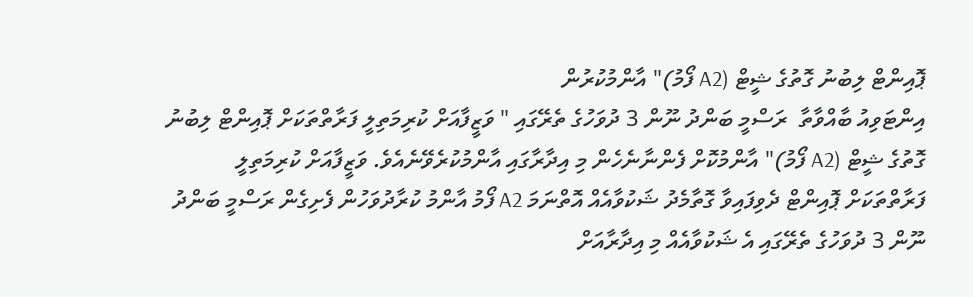ޕޮއިންޓް ލިބުނު ގޮތުގެ ޝީޓް (A2 ފޯމު)" އާންމުކުރުން
އިންޓަވިއު ބާއްވާތާ  ރަސްމީ ބަންދު ނޫން 3 ދުވަހުގެ ތެރޭގައި " ވަޒީފާއަށް ކުރިމަތިލީ ފަރާތްތަކަށް ޕޮއިންޓް ލިބުނު ގޮތުގެ ޝީޓް (A2 ފޯމު)" އާންމުކޮށް ފެންނާނެހެން މި އިދާރާގައި އާންމުކުރެވޭނެއެވެ. ވަޒީފާއަށް ކުރިމަތިލީ ފަރާތްތަކަށް ޕޮއިންޓް ދެވިފައިވާ ގޮތާމެދު ޝަކުވާއެއް އޮތްނަމަ A2 ފޯމު އާންމު ކުރާދުވަހުން ފެށިގެން ރަސްމީ ބަންދު ނޫން 3 ދުވަހުގެ ތެރޭގައި އެ ޝަކުވާއެއް މި އިދާރާއަށް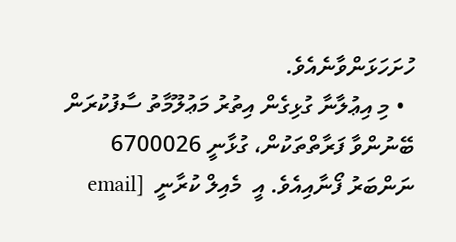ހުށަހަޅަންވާނެއެވެ.
  • މި އިޢުލާނާ ގުޅިގެން އިތުރު މަޢުލޫމާތު ސާފުކުރަން ބޭނުންވާ ފަރާތްތަކުން، ގުޅާނީ 6700026  ނަންބަރު ފޯނާއިއެވެ. އީ  މެއިލް ކުރާނީ  [email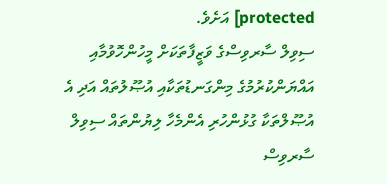protected] އަށެވެ.
ސިވިލް ސާރވިސްގެ ވަޒީފާތަކަށް މީހުންހޮވުމާއި އައްޔަންކުރުމުގެ މިންގަނޑުތަކާއި އުޞޫލުތައް އަދި އެ އުޞޫލްތަކާ ގުޅުންހުރި އެންމެހާ ލިޔުންތައް ސިވިލް ސާރވިސް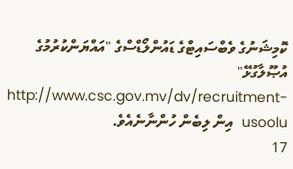ކޮމިޝަނުގެ ވެބްސައިޓްގެ ޑައުންލޯޑްސްގެ "އައްޔަންކުރުމުގެ އުޞޫލާގުޅޭ" http://www.csc.gov.mv/dv/recruitment-usoolu  އިން ލިބެން ހުންނާނެއެވެ.
17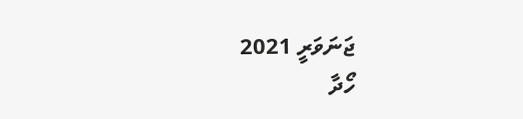ޖަނަވަރީ 2021
ހޯދާ